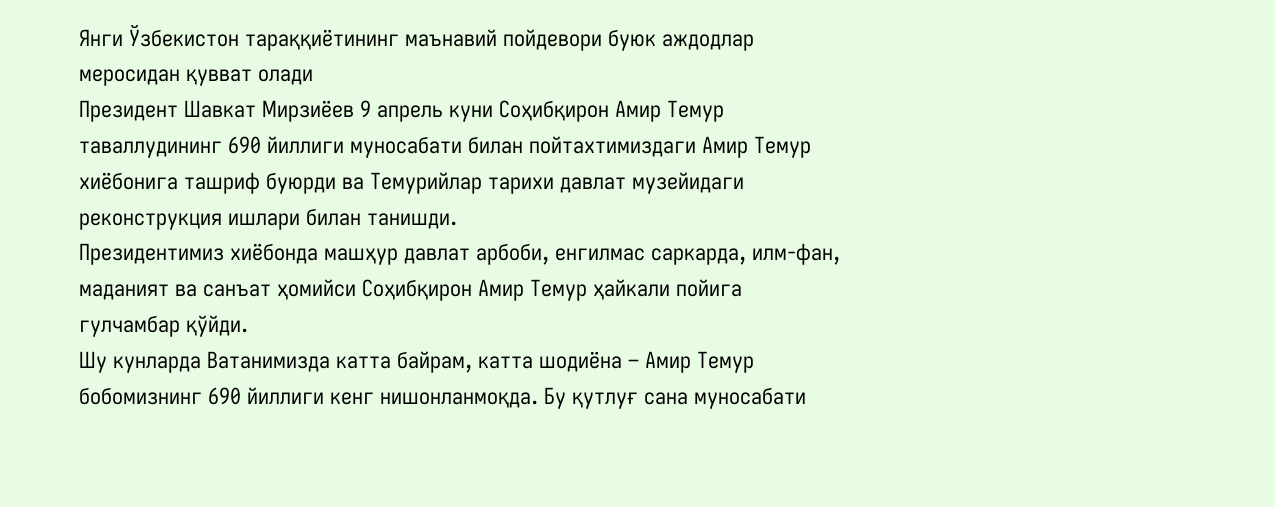Янги Ўзбекистон тараққиётининг маънавий пойдевори буюк аждодлар меросидан қувват олади
Президент Шавкат Мирзиёев 9 апрель куни Соҳибқирон Амир Темур таваллудининг 690 йиллиги муносабати билан пойтахтимиздаги Амир Темур хиёбонига ташриф буюрди ва Темурийлар тарихи давлат музейидаги реконструкция ишлари билан танишди.
Президентимиз хиёбонда машҳур давлат арбоби, енгилмас саркарда, илм-фан, маданият ва санъат ҳомийси Соҳибқирон Амир Темур ҳайкали пойига гулчамбар қўйди.
Шу кунларда Ватанимизда катта байрам, катта шодиёна – Амир Темур бобомизнинг 690 йиллиги кенг нишонланмоқда. Бу қутлуғ сана муносабати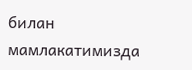билан мамлакатимизда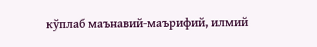кўплаб маънавий-маърифий, илмий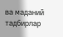ва маданий тадбирлар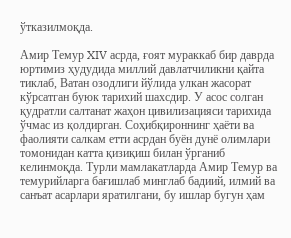ўтказилмоқда.

Амир Темур XIV асрда, ғоят мураккаб бир даврда юртимиз ҳудудида миллий давлатчиликни қайта тиклаб, Ватан озодлиги йўлида улкан жасорат кўрсатган буюк тарихий шахсдир. У асос солган қудратли салтанат жаҳон цивилизацияси тарихида ўчмас из қолдирган. Соҳибқироннинг ҳаёти ва фаолияти салкам етти асрдан буён дунё олимлари томонидан катта қизиқиш билан ўрганиб келинмоқда. Турли мамлакатларда Амир Темур ва темурийларга бағишлаб минглаб бадиий, илмий ва санъат асарлари яратилгани, бу ишлар бугун ҳам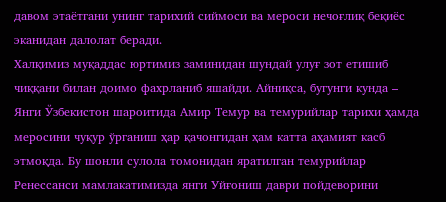давом этаётгани унинг тарихий сиймoси ва мероси нечоғлиқ беқиёс эканидан далолат беради.
Халқимиз муқаддас юртимиз заминидан шундай улуғ зот етишиб чиққани билан доимо фахрланиб яшайди. Айниқса, бугунги кунда – Янги Ўзбекистон шароитида Амир Темур ва темурийлар тарихи ҳамда меросини чуқур ўрганиш ҳар қачонгидан ҳам катта аҳамият касб этмоқда. Бу шонли сулола томонидан яратилган темурийлар Ренессанси мамлакатимизда янги Уйғониш даври пойдеворини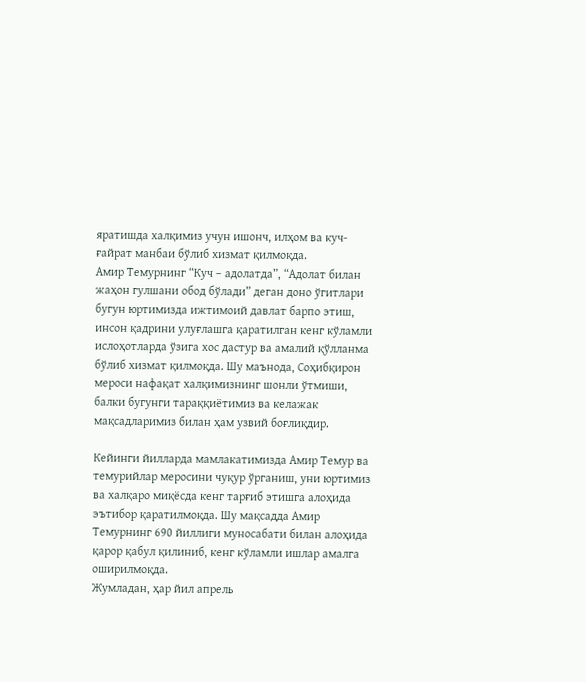яратишда халқимиз учун ишонч, илҳом ва куч-ғайрат манбаи бўлиб хизмат қилмоқда.
Амир Темурнинг “Куч – адолатда”, “Адолат билан жаҳон гулшани обод бўлади” деган доно ўгитлари бугун юртимизда ижтимоий давлат барпо этиш, инсон қадрини улуғлашга қаратилган кенг кўламли ислоҳотларда ўзига хос дастур ва амалий қўлланма бўлиб хизмат қилмоқда. Шу маънода, Соҳибқирон мероси нафақат халқимизнинг шонли ўтмиши, балки бугунги тараққиётимиз ва келажак мақсадларимиз билан ҳам узвий боғлиқдир.

Кейинги йилларда мамлакатимизда Амир Темур ва темурийлар меросини чуқур ўрганиш, уни юртимиз ва халқаро миқёсда кенг тарғиб этишга алоҳида эътибор қаратилмоқда. Шу мақсадда Амир Темурнинг 690 йиллиги муносабати билан алоҳида қарор қабул қилиниб, кенг кўламли ишлар амалга оширилмоқда.
Жумладан, ҳар йил апрель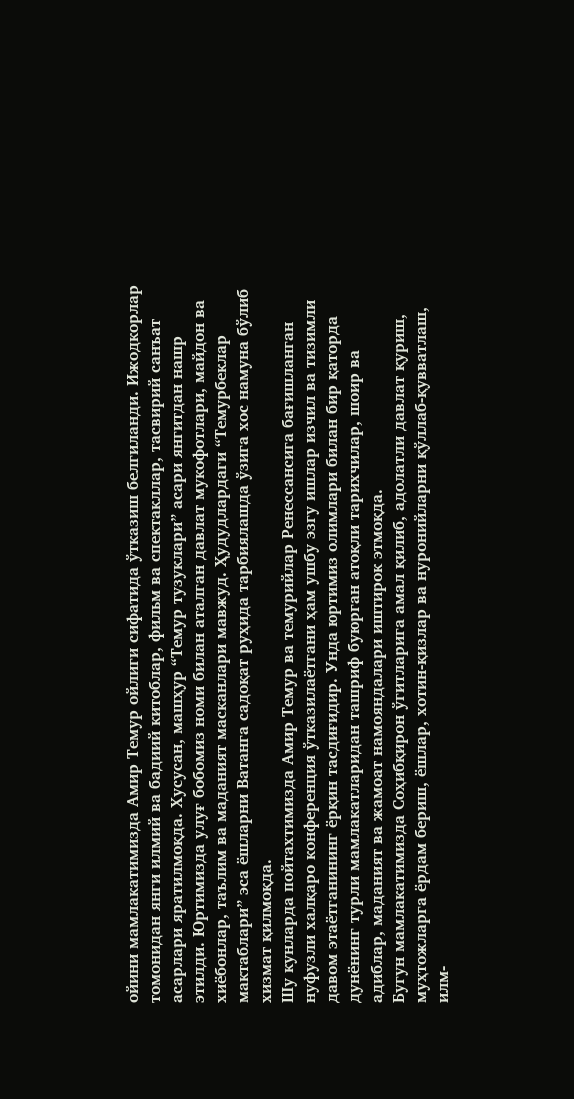ойини мамлакатимизда Амир Темур ойлиги сифатида ўтказиш белгиланди. Ижодкорлар томонидан янги илмий ва бадиий китоблар, фильм ва спектакллар, тасвирий санъат асарлари яратилмоқда. Хусусан, машҳур “Темур тузуклари” асари янгитдан нашр этилди. Юртимизда улуғ бобомиз номи билан аталган давлат мукофотлари, майдон ва хиёбонлар, таълим ва маданият масканлари мавжуд. Ҳудудлардаги “Темурбеклар мактаблари” эса ёшларни Ватанга садоқат руҳида тарбиялашда ўзига хос намуна бўлиб хизмат қилмоқда.
Шу кунларда пойтахтимизда Амир Темур ва темурийлар Ренессансига бағишланган нуфузли халқаро конференция ўтказилаётгани ҳам ушбу эзгу ишлар изчил ва тизимли давом этаётганининг ёрқин тасдиғидир. Унда юртимиз олимлари билан бир қаторда дунёнинг турли мамлакатларидан ташриф буюрган атоқли тарихчилар, шоир ва адиблар, маданият ва жамоат намояндалари иштирок этмоқда.
Бугун мамлакатимизда Соҳибқирон ўгитларига амал қилиб, адолатли давлат қуриш, муҳтожларга ёрдам бериш, ёшлар, хотин-қизлар ва нуронийларни қўллаб-қувватлаш, илм-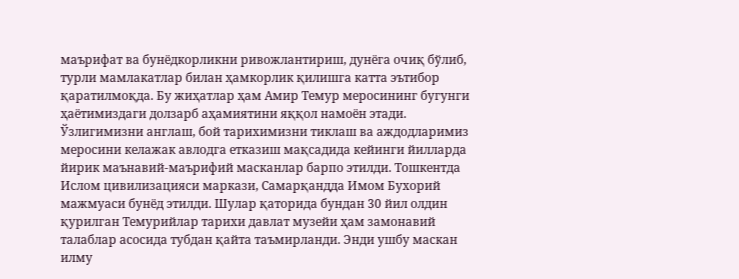маърифат ва бунёдкорликни ривожлантириш, дунёга очиқ бўлиб, турли мамлакатлар билан ҳамкорлик қилишга катта эътибор қаратилмоқда. Бу жиҳатлар ҳам Амир Темур меросининг бугунги ҳаётимиздаги долзарб аҳамиятини яққол намоён этади.
Ўзлигимизни англаш, бой тарихимизни тиклаш ва аждодларимиз меросини келажак авлодга етказиш мақсадида кейинги йилларда йирик маънавий-маърифий масканлар барпо этилди. Тошкентда Ислом цивилизацияси маркази, Самарқандда Имом Бухорий мажмуаси бунёд этилди. Шулар қаторида бундан 30 йил олдин қурилган Темурийлар тарихи давлат музейи ҳам замонавий талаблар асосида тубдан қайта таъмирланди. Энди ушбу маскан илму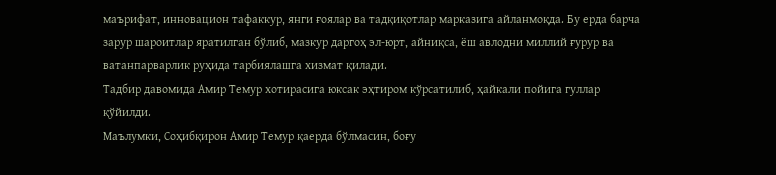маърифат, инновацион тафаккур, янги ғоялар ва тадқиқотлар марказига айланмоқда. Бу ерда барча зарур шароитлар яратилган бўлиб, мазкур даргоҳ эл-юрт, айниқса, ёш авлодни миллий ғурур ва ватанпарварлик руҳида тарбиялашга хизмат қилади.
Тадбир давомида Амир Темур хотирасига юксак эҳтиром кўрсатилиб, ҳайкали пойига гуллар қўйилди.
Маълумки, Соҳибқирон Амир Темур қаерда бўлмасин, боғу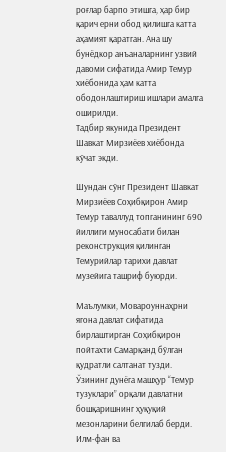роғлар барпо этишга, ҳар бир қарич ерни обод қилишга катта аҳамият қаратган. Ана шу бунёдкор анъаналарнинг узвий давоми сифатида Амир Темур хиёбонида ҳам катта ободонлаштириш ишлари амалга оширилди.
Тадбир якунида Президент Шавкат Мирзиёев хиёбонда кўчат экди.

Шундан сўнг Президент Шавкат Мирзиёев Соҳибқирон Амир Темур таваллуд топганининг 690 йиллиги муносабати билан реконструкция қилинган Темурийлар тарихи давлат музейига ташриф буюрди.

Маълумки, Мовароуннаҳрни ягона давлат сифатида бирлаштирган Соҳибқирон пойтахти Самарқанд бўлган қудратли салтанат тузди. Ўзининг дунёга машҳур “Темур тузуклари” орқали давлатни бошқаришнинг ҳуқуқий мезонларини белгилаб берди. Илм-фан ва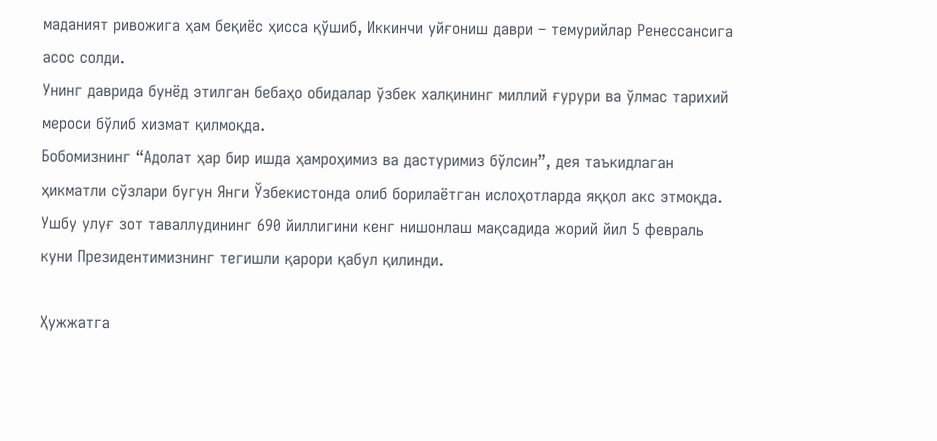маданият ривожига ҳам беқиёс ҳисса қўшиб, Иккинчи уйғониш даври – темурийлар Ренессансига асос солди.
Унинг даврида бунёд этилган бебаҳо обидалар ўзбек халқининг миллий ғурури ва ўлмас тарихий мероси бўлиб хизмат қилмоқда.
Бобомизнинг “Адолат ҳар бир ишда ҳамроҳимиз ва дастуримиз бўлсин”, дея таъкидлаган ҳикматли сўзлари бугун Янги Ўзбекистонда олиб борилаётган ислоҳотларда яққол акс этмоқда.
Ушбу улуғ зот таваллудининг 690 йиллигини кенг нишонлаш мақсадида жорий йил 5 февраль куни Президентимизнинг тегишли қарори қабул қилинди.

Ҳужжатга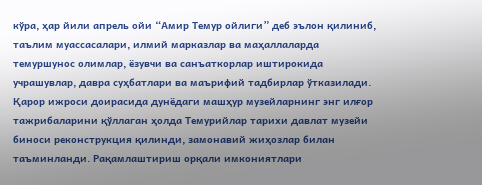кўра, ҳар йили апрель ойи “Амир Темур ойлиги” деб эълон қилиниб, таълим муассасалари, илмий марказлар ва маҳаллаларда темуршунос олимлар, ёзувчи ва санъаткорлар иштирокида учрашувлар, давра суҳбатлари ва маърифий тадбирлар ўтказилади.
Қарор ижроси доирасида дунёдаги машҳур музейларнинг энг илғор тажрибаларини қўллаган ҳолда Темурийлар тарихи давлат музейи биноси реконструкция қилинди, замонавий жиҳозлар билан таъминланди. Рақамлаштириш орқали имкониятлари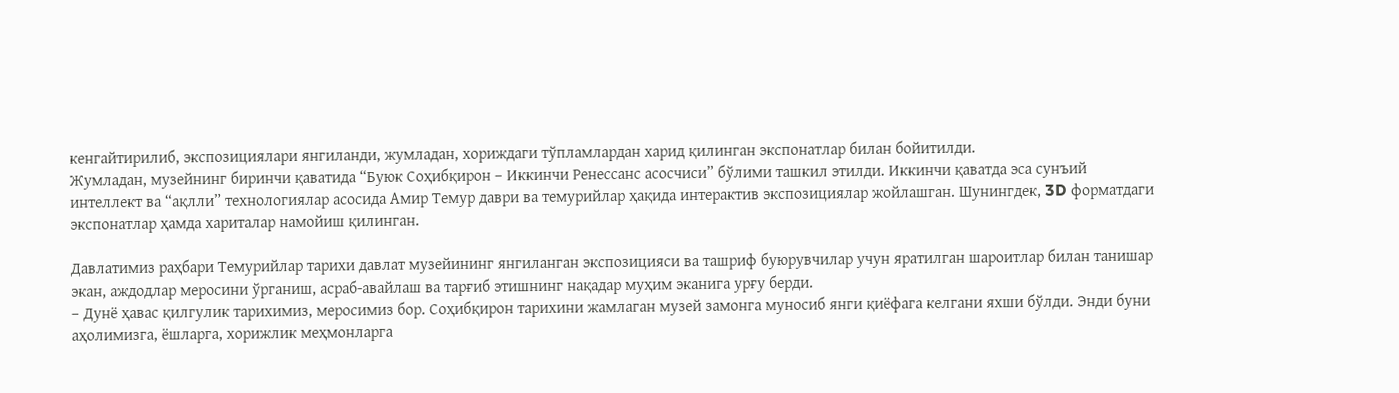кенгайтирилиб, экспозициялари янгиланди, жумладан, хориждаги тўпламлардан харид қилинган экспонатлар билан бойитилди.
Жумладан, музейнинг биринчи қаватида “Буюк Соҳибқирон – Иккинчи Ренессанс асосчиси” бўлими ташкил этилди. Иккинчи қаватда эса сунъий интеллект ва “ақлли” технологиялар асосида Амир Темур даври ва темурийлар ҳақида интерактив экспозициялар жойлашган. Шунингдек, 3D форматдаги экспонатлар ҳамда хариталар намойиш қилинган.

Давлатимиз раҳбари Темурийлар тарихи давлат музейининг янгиланган экспозицияси ва ташриф буюрувчилар учун яратилган шароитлар билан танишар экан, аждодлар меросини ўрганиш, асраб-авайлаш ва тарғиб этишнинг нақадар муҳим эканига урғу берди.
– Дунё ҳавас қилгулик тарихимиз, меросимиз бор. Соҳибқирон тарихини жамлаган музей замонга муносиб янги қиёфага келгани яхши бўлди. Энди буни аҳолимизга, ёшларга, хорижлик меҳмонларга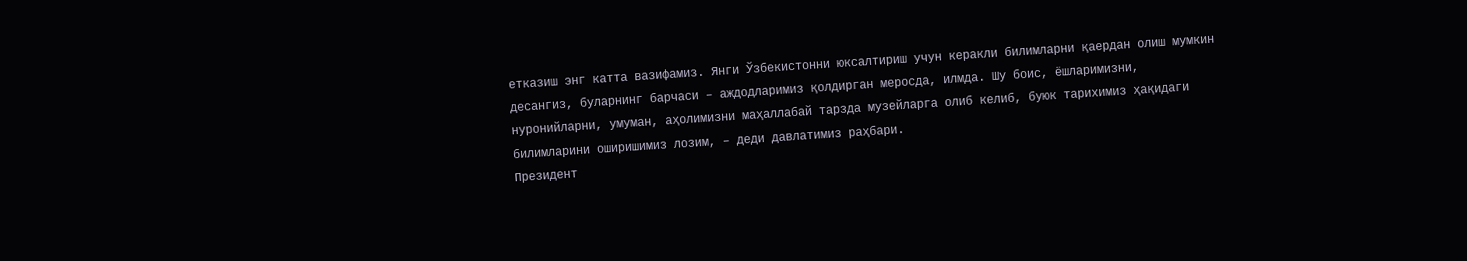етказиш энг катта вазифамиз. Янги Ўзбекистонни юксалтириш учун керакли билимларни қаердан олиш мумкин десангиз, буларнинг барчаси – аждодларимиз қолдирган меросда, илмда. Шу боис, ёшларимизни, нуронийларни, умуман, аҳолимизни маҳаллабай тарзда музейларга олиб келиб, буюк тарихимиз ҳақидаги билимларини оширишимиз лозим, – деди давлатимиз раҳбари.
Президент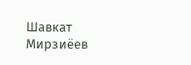Шавкат Мирзиёев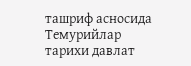ташриф асносида Темурийлар тарихи давлат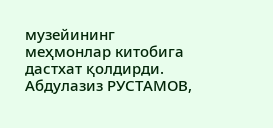музейининг меҳмонлар китобига дастхат қолдирди.
Абдулазиз РУСТАМОВ,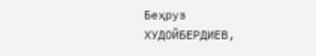Беҳруз ХУДОЙБЕРДИЕВ,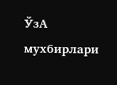ЎзА мухбирлари